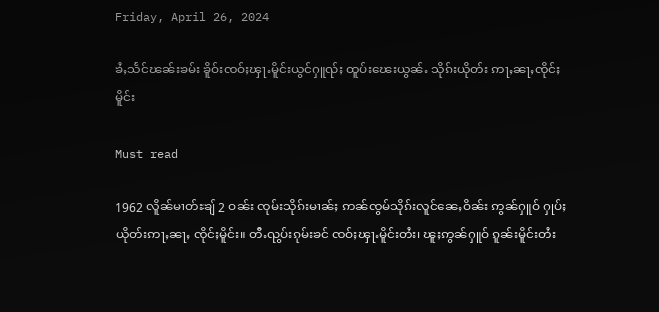Friday, April 26, 2024

ၶႆႇသႅင်ၽၼ်းၶမ်း ၶိူဝ်းၸဝ်ႈၾႃႉမိူင်းယွင်ႁူၺ်ႈ ထူပ်းၽေးယွၼ်ႉ သိုၵ်းယိုတ်း ဢႃႇၼႃႇၸိုင်ႈမိူင်း

Must read

1962 လိူၼ်မၢတ်ႊၶျ် 2 ဝၼ်း ၸုမ်းသိုၵ်းမၢၼ်ႈ ဢၼ်ၸွမ်သိုၵ်းလူင်ၼေႇဝိၼ်း ဢွၼ်ႁူဝ် ႁုပ်ႈယိုတ်းဢႃႇၼႃႇ ၸိုင်ႈမိူင်း။ တီႉၺွပ်းၵုမ်းၶင် ၸဝ်ႈၾႃႉမိူင်းတႆး၊ ၽူႈဢွၼ်ႁူဝ် ၵူၼ်းမိူင်းတႆး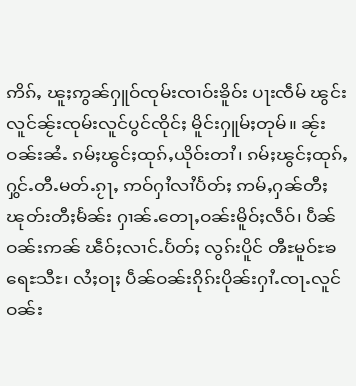ဢိၵ်ႇ ၽူႈဢွၼ်ႁူဝ်ၸုမ်းၸၢဝ်းၶိူဝ်း ပႃးၸဵမ် ၽွင်းလူင်ၼႂ်းၸုမ်းလူင်ပွင်ၸိုင်ႈ မိူင်းႁူမ်ႈတုမ်။ ၼႂ်းဝၼ်းၼႆႉ ၵမ်ႈၽွင်ႈထုၵ်ႇယိုဝ်းတၢႆ၊ ၵမ်ႈၽွင်ႈထုၵ်ႇ ႁွင်ႉတီႉမတ်ႉၵႂႃႇ ဢဝ်ႁၢႆလၢႆပႅတ်ႈ ဢမ်ႇႁၼ်တီႈၽုတ်းတီႈမႅၼ်း ႁၢၼ်ႉတေႃႇဝၼ်းမိူဝ်ႈလဵဝ်၊ ပဵၼ်ဝၼ်းဢၼ် ၽဵဝ်ႈလၢင်ႉပႅတ်ႈ လွၵ်းပိူင် ၻီႊမူဝ်ႊၶရေႊသီႊ၊ လႆႈဝႃႈ ပဵၼ်ဝၼ်းၵိုၵ်းပိုၼ်းႁၢႆႉၸႃႉလူင်ဝၼ်း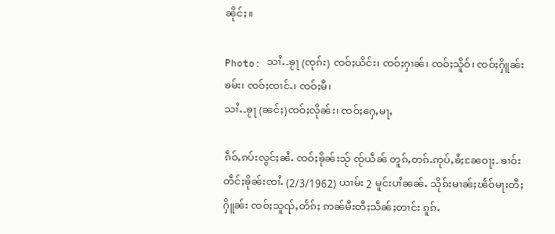ၼိုင်ႈ။

Photo: သၢႆႉ-ၶႂႃ (ၸုၵ်း) ၸဝ်ႈယိင်း၊ ၸဝ်ႈႁၢၼ်၊ ၸဝ်ႈသိူဝ်၊ ၸဝ်ႈႁိူၼ်းၶမ်း၊ ၸဝ်ႈၸၢင်ႉ၊ ၸဝ်ႈမီ၊
သၢႆႉ-ၶႂႃ (ၼင်ႈ)ၸဝ်ႈလိုၼ်း၊ ၸဝ်ႈႁေႇမႃႇ

ၵဵဝ်ႇၵပ်းလွင်ႈၼႆႉ ၸဝ်ႈၶိုၼ်းသႂ် ၸႂ်ယဵၼ် တူၵ်ႇတၵ်ႉဢုပ်ႇၶႆႈၼႄဝႃႈ- ၶၢဝ်းတဵင်ႈၶိုၼ်းၸၢႆႉ (2/3/1962) ယၢမ်း 2 မူင်းပၢႆၼၼ်ႉ သိုၵ်းမၢၼ်ႈၽႅဝ်မႃးတီႈႁိူၼ်း ၸဝ်ႈသူၺ်ႇတႅၵ်ႈ ဢၼ်မီးတီႈသဵၼ်ႈတၢင်း ၵူၵ်ႉ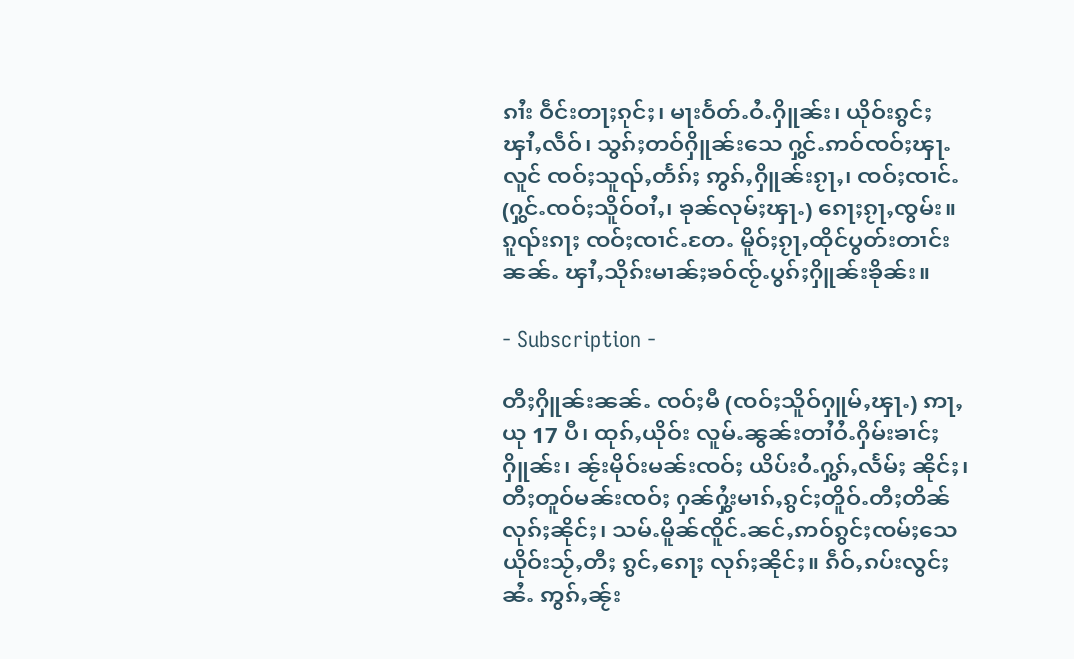ၵၢႆး ဝဵင်းတႃႈၵုင်ႈ၊ မႃးဝႅတ်ႉဝႆႉႁိူၼ်း၊ ယိုဝ်းၵွင်ႈၾၢႆႇလဵဝ်၊ သွၵ်ႈတဝ်ႁိူၼ်းသေ ႁွင်ႉဢဝ်ၸဝ်ႈၾႃႉလူင် ၸဝ်ႈသူၺ်ႇတႅၵ်ႈ ဢွၵ်ႇႁိူၼ်းၵႂႃႇ၊ ၸဝ်ႈၸၢင်ႉ (ႁွင်ႉၸဝ်ႈသိူဝ်ဝၢႆႇ၊ ၶုၼ်လုမ်ႈၾႃႉ) ၵေႃႈၵႂႃႇၸွမ်း။ ၵူၺ်းၵႃႈ ၸဝ်ႈၸၢင်ႉတႄႉ မိူဝ်ႈၵႂႃႇထိုင်ပွတ်းတၢင်းၼၼ်ႉ ၾၢႆႇသိုၵ်းမၢၼ်ႈၶဝ်ၸႂ်ႉပွၵ်ႈႁိူၼ်းၶိုၼ်း။

- Subscription -

တီႈႁိူၼ်းၼၼ်ႉ ၸဝ်ႈမီ (ၸဝ်ႈသိူဝ်ႁူမ်ႇၾႃႉ) ဢႃႇယု 17 ပီ၊ ထုၵ်ႇယိုဝ်း လူမ်ႉၼွၼ်းတၢႆဝႆႉႁိမ်းၶၢင်ႈႁိူၼ်း၊ ၼႂ်းမိုဝ်းမၼ်းၸဝ်ႈ ယိပ်းဝႆႉႁွၵ်ႇလႅမ်ႈ ၼိုင်ႈ၊ တီႈတူဝ်မၼ်းၸဝ်ႈ ႁၼ်ႁွႆးမၢၵ်ႇၵွင်ႈတိူဝ်ႉတီႈတိၼ်လုၵ်ႈၼိုင်ႈ၊ သမ်ႉမိူၼ်ၸိူင်ႉၼင်ႇဢဝ်ၵွင်ႈၸမ်ႈသေ ယိုဝ်းသႂ်ႇတီႈ ၵွင်ႇၵေႃႈ လုၵ်ႈၼိုင်ႈ။ ၵဵဝ်ႇၵပ်းလွင်ႈၼႆႉ ဢွၵ်ႇၼႂ်း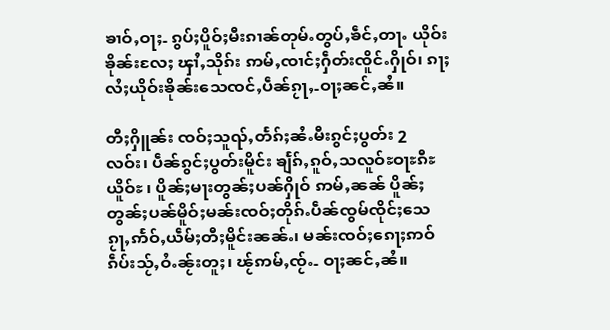ၶၢဝ်ႇဝႃႈ- ၵွပ်ႈပိူဝ်ႈမီးၵၢၼ်တုမ်ႉတွပ်ႇၶဵင်ႇတႃႉ ယိုဝ်းၶိုၼ်းလႄႈ ၾၢႆႇသိုၵ်း ဢမ်ႇၸၢင်ႈႁဵတ်းၸိူင်ႉႁိုဝ်၊ ၵႃႈလႆႈယိုဝ်းၶိုၼ်းသေၸင်ႇပဵၼ်ၵႂႃႇ-ဝႃႈၼင်ႇၼႆ။

တီႈႁိူၼ်း ၸဝ်ႈသူၺ်ႇတႅၵ်ႈၼႆႉမီးၵွင်ႈပွတ်း 2 လဝ်း၊ ပဵၼ်ၵွင်ႈပွတ်းမိူင်း ၶျႅၵ်ႇၵူဝ်ႇသလူဝ်ႊဝႃႊၵီႊယိူဝ်ႊ ၊ ပိူၼ်ႈမႃးတွၼ်ႈပၼ်ႁိုဝ် ဢမ်ႇၼၼ် ပိူၼ်ႈတွၼ်ႈပၼ်မိူဝ်ႈမၼ်းၸဝ်ႈတိုၵ်ႉပဵၼ်ၸွမ်ၸိုင်ႈသေ ၵႂႃႇဢႅဝ်ႇယဵမ်ႈတီႈမိူင်းၼၼ်ႉ၊ မၼ်းၸဝ်ႈၵေႃႈဢဝ်ၵဵပ်းသႂ်ႇဝႆႉၼႂ်းတူႈ၊ ၽႂ်ဢမ်ႇၸႂ်ႉ- ဝႃႈၼင်ႇၼႆ။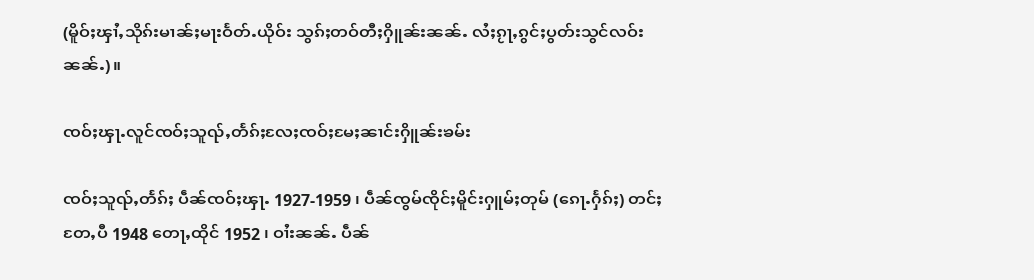(မိူဝ်ႈၾၢႆႇသိုၵ်းမၢၼ်ႈမႃးဝႅတ်ႉယိုဝ်း သွၵ်ႈတဝ်တီႈႁိူၼ်းၼၼ်ႉ လႆႈၵႂႃႇၵွင်ႈပွတ်းသွင်လဝ်းၼၼ်ႉ)။

ၸဝ်ႈၾႃႉလူင်ၸဝ်ႈသူၺ်ႇတႅၵ်ႈလႄႈၸဝ်ႈမႄႈၼၢင်းႁိူၼ်းၶမ်း

ၸဝ်ႈသူၺ်ႇတႅၵ်ႈ ပဵၼ်ၸဝ်ႈၾႃႉ 1927-1959 ၊ ပဵၼ်ၸွမ်ၸိုင်ႈမိူင်းႁူမ်ႈတုမ် (ၵေႃႉႁႅၵ်ႈ) တင်ႈတႄႇပီ 1948 တေႃႇထိုင် 1952 ၊ ဝၢႆးၼၼ်ႉ ပဵၼ်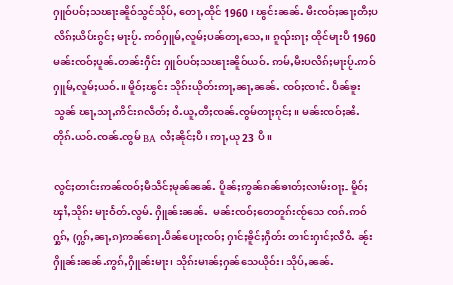ႁူဝ်ပဝ်ႈသၽႃးၼိူဝ်သွင်သိုပ်ႇ တေႃႇထိုင် 1960 ၊ ၽွင်းၼၼ်ႉ မီးၸဝ်ႈၼႃႈတီႈပလိၵ်ႈယိပ်းၵွင်ႈ မႃးပႂ်ႉ ဢဝ်ႁူမ်ႇလူမ်ႈပၼ်တႃႇသေႇ။ ၵူၺ်းၵႃႈ ထိုင်မႃးပီ 1960 မၼ်းၸဝ်ႈပူၼ်ႉတၼ်းႁဵင်း ႁူဝ်ပဝ်ႈသၽႃးၼိူဝ်ယဝ်ႉ ဢမ်ႇမီးပလိၵ်ႈမႃးပႂ်ႉဢဝ်ႁူမ်ႇလူမ်ႈယဝ်ႉ။ မိူဝ်ႈၽွင်း သိုၵ်းယိုတ်းဢႃႇၼႃႇၼၼ်ႉ ၸဝ်ႈၸၢင်ႉ ပဵၼ်ၶူးသွၼ် ၽႃႇသႃႇဢိင်းၵလဵတ်ႈ ဝႆႉယူႇတီႈၸၼ်ႉၸွမ်တႃႈၵုင်ႈ။ မၼ်းၸဝ်ႈၼႆႉ တိုၵ်ႉယဝ်ႉၸၼ်ႉၸွမ် BA လႆႈၼိုင်ႈပီ၊ ဢႃႇယု 23 ပီ။

လွင်ႈတၢင်းဢၼ်ၸဝ်ႈမီသဵင်ႈမုၼ်ၼၼ်ႉ ပိူၼ်ႈဢွၼ်ၵၼ်ၶၢတ်ႈလၢမ်းဝႃႈ- မိူဝ်ႈၾၢႆႇသိုၵ်း မႃးဝႅတ်ႉလွမ်ႉ ႁိူၼ်းၼၼ်ႉ  မၼ်းၸဝ်ႈတေတူၵ်းၸႂ်သေ ၸၵ်ႉဢဝ်ႁွၵ်ႇ (ႁွၵ်ႇၼႃႇၵ)ဢၼ်ၵေႃႉပဵၼ်ပေႃႈၸဝ်ႈ ႁၢင်ႈၶိူင်ႈႁဵတ်း တၢင်းႁၢင်ႈလီဝႆႉ ၼႂ်းႁိူၼ်းၼၼ်ႉဢွၵ်ႇႁိူၼ်းမႃး၊ သိုၵ်းမၢၼ်ႈႁၼ်သေယိုဝ်း၊ သိုပ်ႇၼၼ်ႉ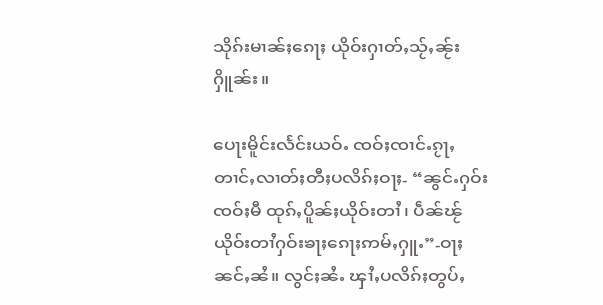သိုၵ်းမၢၼ်ႈၵေႃႈ ယိုဝ်းႁၢတ်ႇသႂ်ႇၼႂ်းႁိူၼ်း။

ပေႃးမိူင်းလႅင်းယဝ်ႉ ၸဝ်ႈၸၢင်ႉၵႂႃႇတၢင်ႇလၢတ်ႈတီႈပလိၵ်ႈဝႃႈ- “ၼွင်ႉႁဝ်းၸဝ်ႈမီ ထုၵ်ႇပိူၼ်ႈယိုဝ်းတၢႆ၊ ပဵၼ်ၽႂ်ယိုဝ်းတၢႆႁဝ်းၶႃႈၵေႃႈဢမ်ႇႁူႉ”-ဝႃႈၼင်ႇၼႆ။ လွင်ႈၼႆႉ ၾၢႆႇပလိၵ်ႈတွပ်ႇ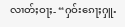လၢတ်ႈဝႃႈ- “ႁဝ်းၵေႃႈႁူႉ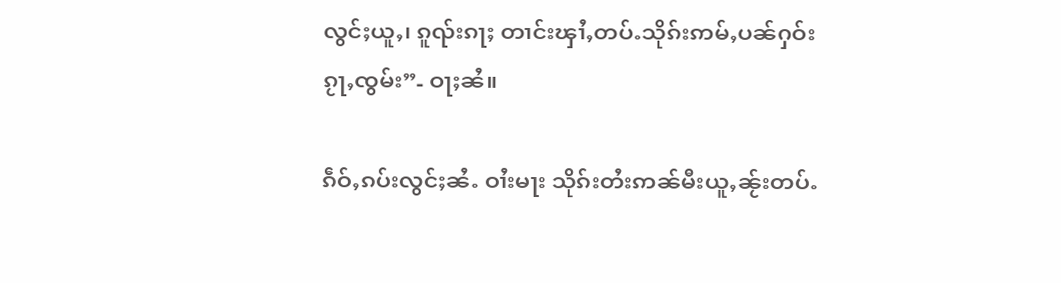လွင်ႈယူႇ၊ ၵူၺ်းၵႃႈ တၢင်းၾၢႆႇတပ်ႉသိုၵ်းဢမ်ႇပၼ်ႁဝ်းၵႂႃႇၸွမ်း”- ဝႃႈၼႆ။

ၵဵဝ်ႇၵပ်းလွင်ႈၼႆႉ ဝၢႆးမႃး သိုၵ်းတႆးဢၼ်မီးယူႇၼႂ်းတပ်ႉ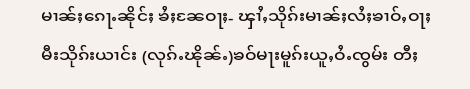မၢၼ်ႈၵေႃႉၼိုင်ႈ ၶႆႈၼႄဝႃႈ- ၾၢႆႇသိုၵ်းမၢၼ်ႈလႆႈၶၢဝ်ႇဝႃႈ မီးသိုၵ်းယၢင်း (လုၵ်ႉၽိုၼ်ႉ)ၶဝ်မႃးမူၵ်းယူႇဝႆႉၸွမ်း တီႈ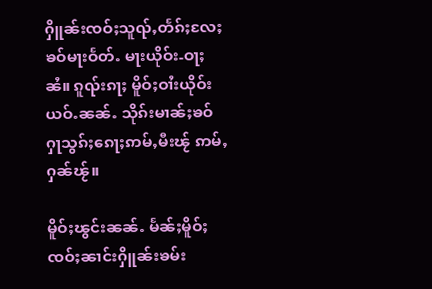ႁိူၼ်းၸဝ်ႈသူၺ်ႇတႅၵ်ႈလႄႈ ၶဝ်မႃးဝႅတ်ႉ မႃးယိုဝ်း-ဝႃႈၼႆ။ ၵူၺ်းၵႃႈ မိူဝ်ႈဝၢႆးယိုဝ်းယဝ်ႉၼၼ်ႉ သိုၵ်းမၢၼ်ႈၶဝ် ႁႃသွၵ်ႈၵေႃႈဢမ်ႇမီးၽႂ် ဢမ်ႇႁၼ်ၽႂ်။

မိူဝ်ႈၽွင်းၼၼ်ႉ မႅၼ်ႈမိူဝ်ႈၸဝ်ႈၼၢင်းႁိူၼ်းၶမ်း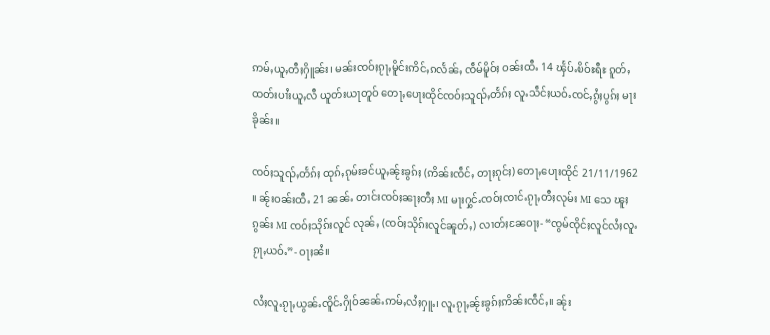ဢမ်ႇယူႇတီႈႁိူၼ်း၊ မၼ်းၸဝ်ႈၵႂႃႇမိူင်းဢိင်ႇၵလႅၼ်ႇ ၸဵမ်မိူဝ်ႈ ဝၼ်းထီႉ 14 ၾႅပ်ႉၿိဝ်ႊရီႊ ၵူတ်ႇထတ်းပၢႆးယူႇလီ ယူတ်းယႃတူဝ် တေႃႇပေႃးထိုင်ၸဝ်ႈသူၺ်ႇတႅၵ်ႈ လူႉသဵင်ႈယဝ်ႉၸင်ႇၵွႆႈပွၵ်ႈ မႃးၶိုၼ်း။

ၸဝ်ႈသူၺ်ႇတႅၵ်ႈ ထုၵ်ႇၵုမ်းၶင်ယူႇၼႂ်းၶွၵ်ႈ (ဢိၼ်းၸဵင်ႇ တႃႈၵုင်ႈ) တေႃႇပေႃးထိုင် 21/11/1962 ။ ၼႂ်းဝၼ်းထီႉ 21 ၼၼ်ႉ တၢင်းၸဝ်ႈၼႃႈတီႈ MI မႃးႁွင်ႉၸဝ်ႈၸၢင်ႉၵႂႃႇတီႈလုမ်း MI သေ ၽူႈၵွၼ်း MI ၸဝ်ႈသိုၵ်းလူင် လုၼ်ႇ (ၸဝ်ႈသိုၵ်းလူင်ၼူတ်ႇ) လၢတ်ႈၼႄဝႃႈ- “ၸွမ်ၸိုင်ႈလူင်လႆႈလူႉၵႂႃႇယဝ်ႉ”- ဝႃႈၼႆ။

လႆႈလူႉၵႂႃႇယွၼ်ႉၸိူင်ႉႁိုဝ်ၼၼ်ႉဢမ်ႇလႆႈႁူႉ၊ လူႉၵႂႃႇၼႂ်းၶွၵ်ႈဢိၼ်းၸဵင်ႇ။ ၼႂ်း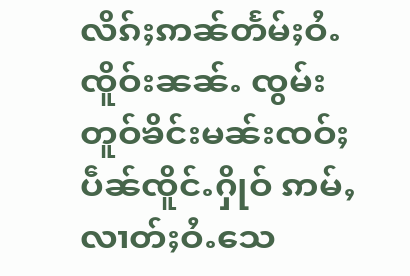လိၵ်ႈဢၼ်တႅမ်ႈဝႆႉၸိူဝ်းၼၼ်ႉ ၸွမ်းတူဝ်ၶိင်းမၼ်းၸဝ်ႈပဵၼ်ၸိူင်ႉႁိုဝ် ဢမ်ႇလၢတ်ႈဝႆႉသေ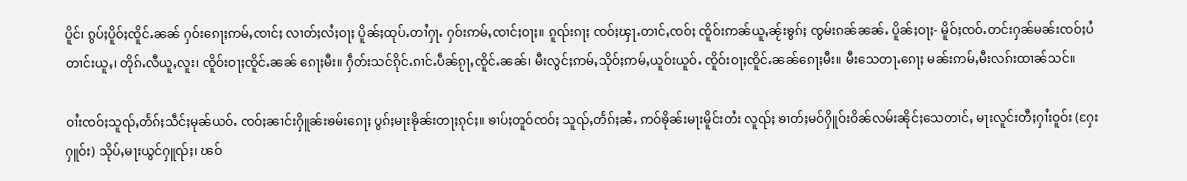ပိူင်၊ ၵွပ်ႈပိူဝ်ႈၸိူင်ႉၼၼ် ႁဝ်းၵေႃႈဢမ်ႇၸၢင်ႈ လၢတ်ႈလႆႈဝႃႈ ပိူၼ်ႈထုပ်ႉတၢႆႁႃႉ ႁဝ်းဢမ်ႇၸၢင်ႈဝႃႈ။ ၵူၺ်းၵႃႈ ၸဝ်ႈၾႃႉတၢင်ႇၸဝ်ႈ ၸိူဝ်းဢၼ်ယူႇၼႂ်းၶွၵ်ႈ ၸွမ်းၵၼ်ၼၼ်ႉ ပိူၼ်ႈဝႃႈ- မိူဝ်ႈၸဝ်ႉတင်းႁၼ်မၼ်းၸဝ်ႈပႆတၢင်းယူႇ၊ တိုၵ်ႉလီယူႇလူး၊ ၸိူဝ်းဝႃႈၸိူင်ႉၼၼ် ၵေႃႈမီး။ ႁဵတ်းသင်ၵိုင်ႉၵၢင်ႉပဵၼ်ၵႂႃႇၸိူင်ႉၼၼ်၊ မီးလွင်ႈဢမ်ႇသိုဝ်ႈဢမ်ႇယူဝ်းယူဝ်ႉ ၸိူဝ်းဝႃႈၸိူင်ႉၼၼ်ၵေႃႈမီး။ မီးသေတႃႉၵေႃႈ မၼ်းဢမ်ႇမီးလၵ်းထၢၼ်သင်။

ဝၢႆးၸဝ်ႈသူၺ်ႇတႅၵ်ႈသဵင်ႈမုၼ်ယဝ်ႉ ၸဝ်ႈၼၢင်းႁိူၼ်းၶမ်းၵေႃႈ ပွၵ်ႈမႃးၶိုၼ်းတႃႈၵုင်ႈ။ ၶၢပ်ႈတူဝ်ၸဝ်ႈ သူၺ်ႇတႅၵ်ႈၼႆႉ ဢဝ်ၶိုၼ်းမႃးမိူင်းတႆး လူၺ်ႈ ၶၢတ်ႈမဝ်ႁိူဝ်းဝိၼ်လမ်းၼိုင်ႈသေတၢင်ႇ မႃးလူင်းတီႈႁၢႆးဝူဝ်း (ႁႄးႁူဝ်း) သိုပ်ႇမႃးယွင်ႁူၺ်ႈ၊ ၽဝ်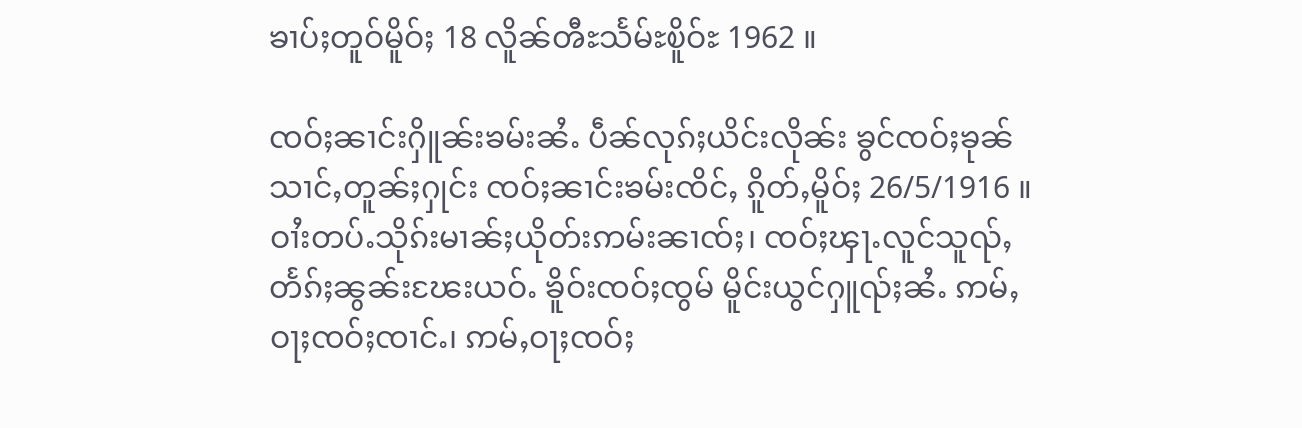ၶၢပ်ႈတူဝ်မိူဝ်ႈ 18 လိူၼ်ၻီႊသႅမ်ႊၿိူဝ်ႊ 1962 ။

ၸဝ်ႈၼၢင်းႁိူၼ်းၶမ်းၼႆႉ ပဵၼ်လုၵ်ႈယိင်းလိုၼ်း ၶွင်ၸဝ်ႈၶုၼ်သၢင်ႇတူၼ်ႈႁုင်း ၸဝ်ႈၼၢင်းၶမ်းၸိင်ႇ ၵိူတ်ႇမိူဝ်ႈ 26/5/1916 ။ ဝၢႆးတပ်ႉသိုၵ်းမၢၼ်ႈယိုတ်းဢမ်းၼၢၸ်ႈ၊ ၸဝ်ႈၾႃႉလူင်သူၺ်ႇတႅၵ်ႈၼွၼ်းၽႄးယဝ်ႉ ၶိူဝ်းၸဝ်ႈၸွမ် မိူင်းယွင်ႁူၺ်ႈၼႆႉ ဢမ်ႇဝႃႈၸဝ်ႈၸၢင်ႉ၊ ဢမ်ႇဝႃႈၸဝ်ႈ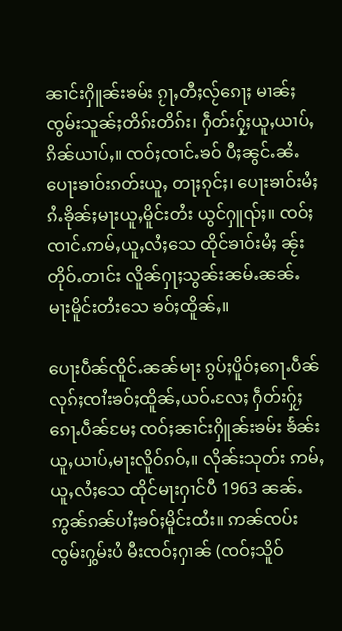ၼၢင်းႁိူၼ်းၶမ်း ၵႂႃႇတီႈလႂ်ၵေႃႈ မၢၼ်ႈၸွမ်းသူၼ်ႈတိၵ်းတိၵ်း၊ ႁဵတ်းႁႂ်ႈယူႇယၢပ်ႇၵိၼ်ယၢပ်ႇ။ ၸဝ်ႈၸၢင်ႉၶဝ် ပီႈၼွင်ႉၼႆႉ ပေႃးၶၢဝ်းၵတ်းယူႇ တႃႈၵုင်ႈ၊ ပေႃးၶၢဝ်းမႆႈၵႆႉၶိုၼ်ႈမႃးယူႇမိူင်းတႆး ယွင်ႁူၺ်ႈ။ ၸဝ်ႈၸၢင်ႉဢမ်ႇယူႇလႆႈသေ ထိုင်ၶၢဝ်းမႆႈ ၼႂ်းတိုဝ်ႉတၢင်း လိူၼ်ႁႃႈသွၼ်းၼမ်ႉၼၼ်ႉ မႃးမိူင်းတႆးသေ ၶဝ်ႈထိူၼ်ႇ။

ပေႃးပဵၼ်ၸိူင်ႉၼၼ်မႃး ၵွပ်ႈပိူဝ်ႈၵေႃႉပဵၼ်လုၵ်ႈၸၢႆးၶဝ်ႈထိူၼ်ႇယဝ်ႉလႄႈ ႁဵတ်းႁႂ်ႈၵေႃႉပဵၼ်မႄႈ ၸဝ်ႈၼၢင်းႁိူၼ်းၶမ်း ၶႅၼ်းယူႇယၢပ်ႇမႃးလိူဝ်ၵဝ်ႇ။ လိုၼ်းသုတ်း ဢမ်ႇယူႇလႆႈသေ ထိုင်မႃးႁၢင်ပီ 1963 ၼၼ်ႉ ဢွၼ်ၵၼ်ပၢႆႈၶဝ်ႈမိူင်းထႆး။ ဢၼ်ၸပ်းၸွမ်းႁွမ်းပႆ မီးၸဝ်ႈႁၢၼ် (ၸဝ်ႈသိူဝ်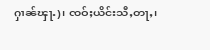ႁၢၼ်ၾႃႉ)၊ ၸဝ်ႈယိင်းသီႇတႃႇ၊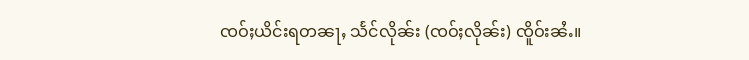ၸဝ်ႈယိင်းရတၼႃႇ သႅင်လိုၼ်း (ၸဝ်ႈလိုၼ်း) ၸိူဝ်းၼႆႉ။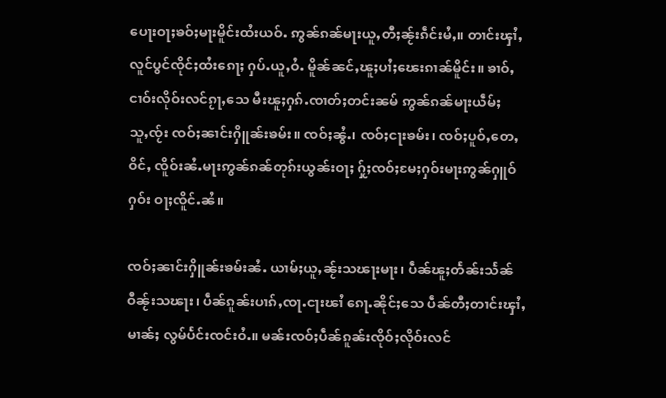ပေႃးဝႃႈၶဝ်ႈမႃးမိူင်းထႆးယဝ်ႉ ဢွၼ်ၵၼ်မႃးယူႇတီႈၼႂ်းၵဵင်းမႆႇ။ တၢင်းၾၢႆႇလူင်ပွင်ၸိုင်ႈထႆးၵေႃႈ ႁပ်ႉယူႇဝႆႉ မိူၼ်ၼင်ႇၽူႈပၢႆႈၽေးၵၢၼ်မိူင်း။ ၶၢဝ်ႇငၢဝ်းလိုဝ်းလင်ၵႂႃႇသေ မီးၽူႈႁၵ်ႉၸၢတ်ႈတင်းၼမ် ဢွၼ်ၵၼ်မႃးယဵမ်ႈသူႇၸႂ်း ၸဝ်ႈၼၢင်းႁိူၼ်းၶမ်း။ ၸဝ်ႈၼွႆႉ၊ ၸဝ်ႈငႃးၶမ်း၊ ၸဝ်ႈပူဝ်ႇတေႇဝိင်ႇ ၸိူဝ်းၼႆႉမႃးဢွၼ်ၵၼ်တုၵ်းယွၼ်းဝႃႈ ႁႂ်ႈၸဝ်ႈမႄႈႁဝ်းမႃးဢွၼ်ႁူဝ်ႁဝ်း ဝႃႈၸိူင်ႉၼႆ။

ၸဝ်ႈၼၢင်းႁိူၼ်းၶမ်းၼႆႉ ယၢမ်ႈယူႇၼႂ်းသၽႃးမႃး၊ ပဵၼ်ၽူႈတႅၼ်းသႅၼ်ဝီၼႂ်းသၽႃး၊ ပဵၼ်ၵူၼ်းပၢၵ်ႇၸႃႉငႃးၽၢႆ ၵေႃႉၼိုင်ႈသေ ပဵၼ်တီႈတၢင်းၾၢႆႇမၢၼ်ႈ လွမ်ပႅင်းၸင်းဝႆႉ။ မၼ်းၸဝ်ႈပဵၼ်ၵူၼ်းၸိုဝ်ႈလိုဝ်းလင်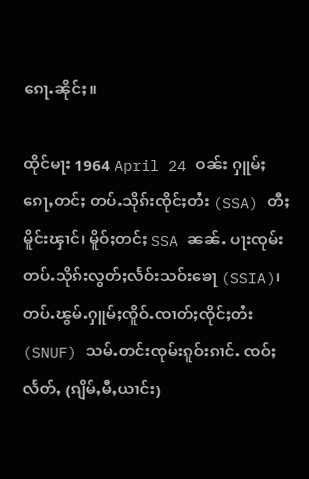ၵေႃႉၼိုင်ႈ။

ထိုင်မႃး 1964 April 24 ဝၼ်း ႁူမ်ႈၵေႃႇတင်ႈ တပ်ႉသိုၵ်းၸိုင်ႈတႆး (SSA) တီႈမိူင်းၾၢင်၊ မိူဝ်ႈတင်ႈ SSA ၼၼ်ႉ ပႃးၸုမ်း တပ်ႉသိုၵ်းလွတ်ႈလႅဝ်းသဝ်းၶေႃ (SSIA)၊ တပ်ႉၽွမ်ႉႁူမ်ႈၸိူဝ်ႉၸၢတ်ႈၸိုင်ႈတႆး (SNUF) သမ်ႉတင်းၸုမ်းၵူဝ်းၵၢင်ႉ ၸဝ်ႈလႅတ်ႇ (ၵျိမ်ႇမီႇယၢင်း)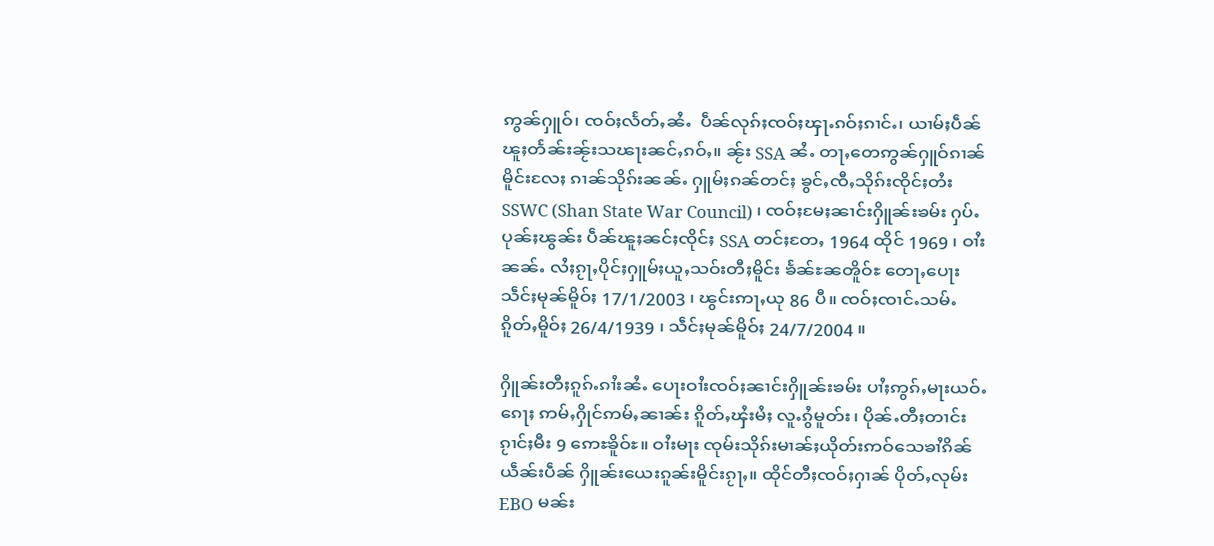ဢွၼ်ႁူဝ်၊ ၸဝ်ႈလႅတ်ႇၼႆႉ  ပဵၼ်လုၵ်ႈၸဝ်ႈၾႃႉၵဝ်ႈၵၢင်ႉ၊ ယၢမ်ႈပဵၼ်ၽူႈတႅၼ်းၼႂ်းသၽႃးၼင်ႇၵဝ်ႇ။ ၼႂ်း SSA ၼႆႉ တႃႇတေဢွၼ်ႁူဝ်ၵၢၼ်မိူင်းလႄႈ ၵၢၼ်သိုၵ်းၼၼ်ႉ ႁူမ်ႈၵၼ်တင်ႈ ၶွင်ႇၸီႇသိုၵ်းၸိုင်ႈတႆး SSWC (Shan State War Council) ၊ ၸဝ်ႈမႄႈၼၢင်းႁိူၼ်းၶမ်း ႁပ်ႉပုၼ်ႈၽွၼ်း ပဵၼ်ၽူႈၼင်ႈၸိုင်ႈ SSA တင်ႈတႄႇ 1964 ထိုင် 1969 ၊ ဝၢႆးၼၼ်ႉ လႆႈၵႂႃႇပိုင်ႈႁူမ်ႈယူႇသဝ်းတီႈမိူင်း ၶႅၼ်ႊၼၻိူဝ်ႊ တေႃႇပေႃးသဵင်ႈမုၼ်မိူဝ်ႈ 17/1/2003 ၊ ၽွင်းဢႃႇယု 86 ပီ။ ၸဝ်ႈၸၢင်ႉသမ်ႉ ၵိူတ်ႇမိူဝ်ႈ 26/4/1939 ၊ သဵင်ႈမုၼ်မိူဝ်ႈ 24/7/2004 ။

ႁိူၼ်းတီႈၵူၵ်ႉၵၢႆးၼႆႉ ပေႃးဝၢႆးၸဝ်ႈၼၢင်းႁိူၼ်းၶမ်း ပၢႆႈဢွၵ်ႇမႃးယဝ်ႉၵေႃႈ ဢမ်ႇႁိုင်ဢမ်ႇၼၢၼ်း ၵိူတ်ႇၾႆးမႆႈ လူႉၵွႆမူတ်း၊ ပိုၼ်ႉတီႈတၢင်းၵႂၢင်ႈမီး 9 ဢေႊၶိူဝ်ႊ။ ဝၢႆးမႃး ၸုမ်းသိုၵ်းမၢၼ်ႈယိုတ်းဢဝ်သေၶၢႆၵိၼ် ယဵၼ်းပဵၼ် ႁိူၼ်းယေးၵူၼ်းမိူင်းၵႂႃႇ။ ထိုင်တီႈၸဝ်ႈႁၢၼ် ပိုတ်ႇလုမ်း EBO မၼ်း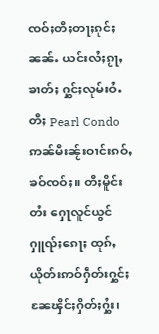ၸဝ်ႈတီႈတႃႈၵုင်ႈၼၼ်ႉ ယင်းလႆႈၵႂႃႇၶၢတ်ႈ ႁွင်ႈလုမ်းဝႆႉတီႈ Pearl Condo ဢၼ်မီးၼႂ်းဝၢင်းၵဝ်ႇၶဝ်ၸဝ်ႈ။ တီႈမိူင်းတႆး ႁေႃလူင်ယွင်ႁူၺ်ႈၵေႃႈ ထုၵ်ႇယိုတ်းဢဝ်ႁဵတ်းႁွင်ႈၼႄၾိင်ႈႁိတ်ႈႁွႆး၊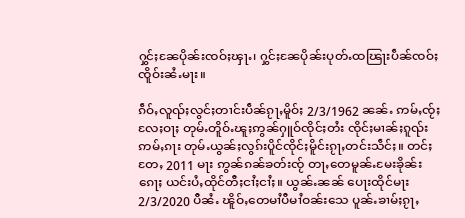ႁွင်ႈၼႄပိုၼ်းၸဝ်ႈၾႃႉ၊ ႁွင်ႈၼႄပိုၼ်းပုတ်ႉထၽြႃးပဵၼ်ၸဝ်ႈ ၸိူဝ်းၼႆႉမႃး။

ၵဵဝ်ႇလူၺ်ႈလွင်ႈတၢင်းပဵၼ်ၵႂႃႇမိူဝ်ႈ 2/3/1962 ၼၼ်ႉ ဢမ်ႇၸႂ်ႈလႄႈဝႃႈ တုမ်ႉတိူဝ်ႉၽူႈဢွၼ်ႁူဝ်ၸိုင်ႈတႆး ၸိုင်ႈမၢၼ်ႈၵူၺ်းဢမ်ႇၵႃး တုမ်ႉယွၼ်ႈလွၵ်းပိူင်ၸိုင်ႈမိူင်းၵႂႃႇတင်းသဵင်ႈ။ တင်ႈတႄႇ 2011 မႃး ဢွၼ်ၵၼ်ၶတ်းၸႂ် တႃႇတေမူၼ်ႉမႄးၶိုၼ်းၵေႃႈ ယင်းပႆႇထိုင်တီႈငၢႆႈငၢႆႈ။ ယွၼ်ႉၼၼ် ပေႃးထိုင်မႃး 2/3/2020 ပီၼႆႉ ၽိူဝ်ႇတေမၢႆပီမၢႆဝၼ်းသေ ပူၼ်ႉၶၢမ်ႈၵႂႃႇ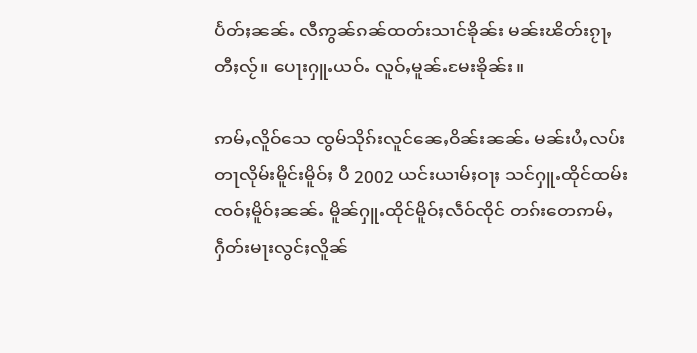ပႅတ်ႈၼၼ်ႉ လီဢွၼ်ၵၼ်ထတ်းသၢင်ၶိုၼ်း မၼ်းၽိတ်းၵႂႃႇတီႈလႂ်။ ပေႃးႁူႉယဝ်ႉ လူဝ်ႇမူၼ်ႉမႄးၶိုၼ်း။

ဢမ်ႇလိူဝ်သေ ၸွမ်သိုၵ်းလူင်ၼေႇဝိၼ်းၼၼ်ႉ မၼ်းပႆႇလပ်းတႃလိုမ်းမိူင်းမိူဝ်ႈ ပီ 2002 ယင်းယၢမ်ႈဝႃႈ သင်ႁူႉထိုင်ထမ်းၸဝ်ႈမိူဝ်ႈၼၼ်ႉ မိူၼ်ႁူႉထိုင်မိူဝ်ႈလဵဝ်ၸိုင် တၵ်းတေဢမ်ႇႁဵတ်းမႃးလွင်ႈလိူၼ်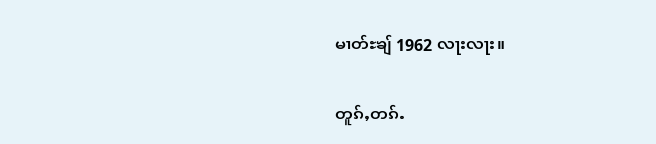မၢတ်ႊၶျ် 1962 လႃးလႃး။

တူၵ်ႇတၵ်ႉ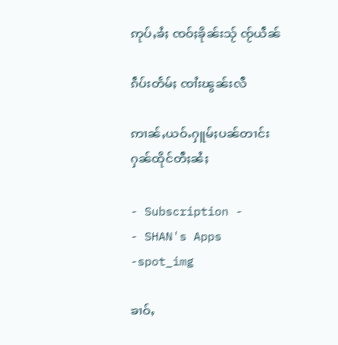ဢုပ်ႇၶႆႈ ၸဝ်ႈၶိုၼ်းသႂ် ၸႂ်ယဵၼ်

ၵဵပ်းတႅမ်ႈ ၸၢႆးၽွၼ်းလီ

ဢၢၼ်ႇယဝ်ႉႁူမ်ႈပၼ်တၢင်းႁၼ်ထိုင်တီႈၼႆႈ

- Subscription -
- SHAN's Apps -spot_img

ၶၢဝ်ႇ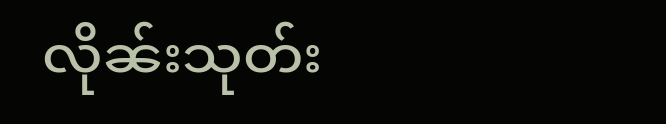လိုၼ်းသုတ်း